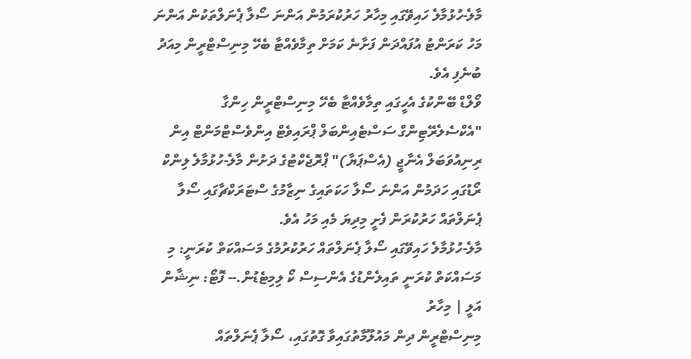މާލެ-ހުޅުމާލެ ހައިވޭގައި މިހާރު ހަރުކުރަމުން އަންނަ ސޯލާ ޕެނަލްތަކުން އަންނަ މަހު ކަރަންޓު އުފައްދަން ފަށާނެ ކަމަށް ތިމާވެއްޓާ ބެހޭ މިނިސްޓްރީން މިއަދު ބުނެފި އެވެ.
ވޯލްޑް ބޭންކުގެ އެހީގައި ތިމާވެއްޓާ ބެހޭ މިނިސްޓްރީން ހިންގާ "އެކްސެލެރޭޓިންގް ސަސްޓެއިންބަލް ޕްރައިވެޓް އިންވެސްޓްމަންޓް އިން ރިނިއުވަބަލް އެނާޖީ (އެސްޕަޔާ)" ޕްރޮޖެކްޓުގެ ދަށުން މާލެ-ހުޅުމާލެ ލިންކް ރޯޑުގައި ހަދަމުން އަންނަ ސޯލާ ހަކަތައިގެ ނިޒާމުގެ ސްޓަރަކްޗާގައި ސޯލާ ޕެނަލްތައް ހަރުކުރަން ފެށީ މިދިޔަ މެއި މަހު އެވެ.
މާލެ-ހުޅުމާލެ ހައިވޭގައި ސޯލާ ޕެނަލްތައް ހަރުކުރުމުގެ މަސައްކަތް ކުރަނީ: މި މަސައްކަތް ކުރަނީ ތައިލެންޑުގެ އެންސިސް ކޯ ލިމިޓެޑުން.-- ފޮޓޯ: ނިޝާން އަލީ | މިހާރު
މިނިސްޓްރީން ދިން މައުލޫމާތުގައިވާ ގޮތުގައި، ސޯލާ ޕެނަލްތައް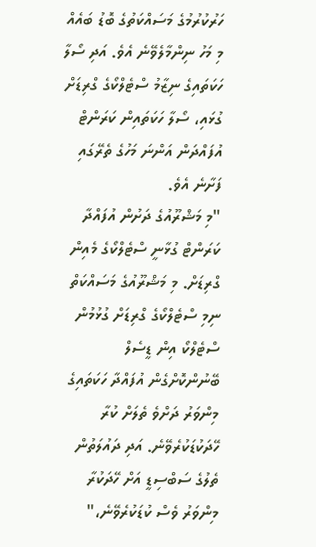ހަރުކުރުމުގެ މަސައްކަތުގެ ބޮޑު ބައެއް މި މަހު ނިންމާލެވޭނެ އެވެ. އަދި ސޯލާ ހަކަތައިގެ ނިޒާމު ސްޓެލްކޯގެ ގްރިޑަށް ގުޅައި، ސޯލާ ހަކަތައިން ކަރަންޓް އުފައްދަން އަންނަ މަހުގެ ތެރޭގައި ފަށާނެ އެވެ.
"މި މަޝްރޫއުގެ ދަށުން އުފައްދާ ކަރަންޓް ގުޅާނީ ސްޓެލްކޯގެ މެއިން ގްރިޑަށް. މި މަޝްރޫއުގެ މަސައްކަތް ނިމި ސްޓެލްކޯގެ ގްރިޑަށް ގުޅުމުން ސްޓެލްކޯ އިން ޑީސެލް ބޭނުންކޮށްގެން އުފައްދާ ހަކަތައިގެ މިންވަރު ދަށްވެ ތެލަށް ކުރާ ހޭދަކުޑަކުރެވޭނެ. އަދި ދައުލަތުން ތެލުގެ ސަބްސިޑީ އަށް ހޭދަކުރާ މިންވަރު ވެސް ކުޑަކުރެވޭނެ،"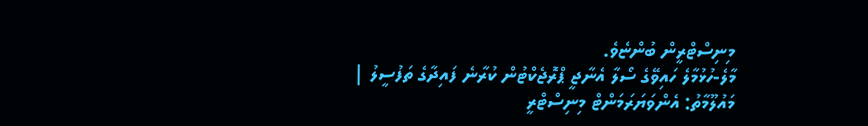މިނިސްޓްރީން ބުންޏެވެ.
މާލެ-ހުޅުމާލެ ހައިވޭގެ ސޯލާ އެނާޖީ ޕްރޮޖެކްޓުން ކުރާނެ ފައިދާގެ ތަފުސީލު | މައުލޫމާތު: އެންވަޔަރަމަންޓް މިނިސްޓްރީ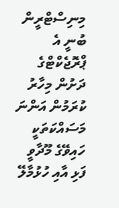މިނިސްޓްރީން ބުނީ އެ ޕްރޮޖެކްޓްގެ ދަށުން މިހާރު ކުރަމުން އަންނަ މަސައްކަތަކީ ހައިވޭގެ މޫދާވީ ފަޅި އާއި ހުޅުމާލޭ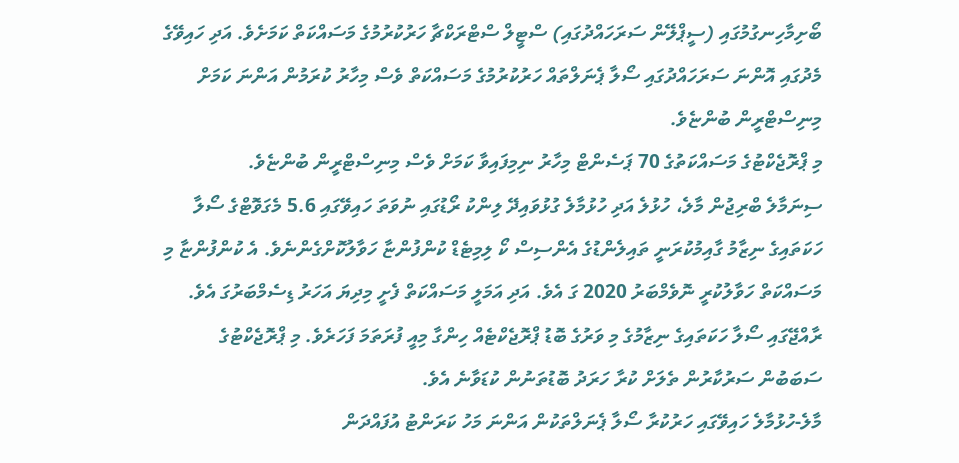ބޯށިމާހިނގުމުގައި (ސީޕްލޭން ސަރަހައްދުގައި) ސްޓީލް ސްޓްރަކްޗާ ހަރުކުރުމުގެ މަސައްކަތް ކަމަށެވެ. އަދި ހައިވޭގެ މެދުގައި އޮންނަ ސަރަހައްދުގައި ސޯލާ ޕެނަލްތައް ހަރުކުރުމުގެ މަސައްކަތް ވެސް މިހާރު ކުރަމުން އަންނަ ކަމަށް މިނިސްޓްރީން ބުންޏެވެ.
މި ޕްރޮޖެކްޓުގެ މަސައްކަތުގެ 70 ޕަސެންޓް މިހާރު ނިމިފައިވާ ކަމަށް ވެސް މިނިސްޓްރީން ބުންޏެވެ.
ސިނަމާލެ ބްރިޖުން މާލެ، ހުޅުލެ އަދި ހުޅުމާލެ ގުޅުވައިދޭ ލިންކު ރޯޑުގައި ނުވަތަ ހައިވޭގައި 5.6 މެގަވޮޓްގެ ސޯލާ ހަކަތައިގެ ނިޒާމު ގާއިމުކުރަނީ ތައިލެންޑުގެ އެންސިސް ކޯ ލިމިޓެޑް ކުންފުންޏާ ހަވާލުކޮށްގެންނެވެ. އެ ކުންފުންޏާ މި މަސައްކަތް ހަވާލުކުރީ ނޮވެމްބަރު 2020 ގަ އެވެ. އަދި އަމަލީ މަސައްކަތް ފެށީ މިދިޔަ އަހަރު ޑިސެމްބަރުގަ އެވެ.
ރާއްޖޭގައި ސޯލާ ހަކަތައިގެ ނިޒާމުގެ މި ވަރުގެ ބޮޑު ޕްރޮޖެކްޓެއް ހިންގާ މިއީ ފުރަތަމަ ފަހަރެވެ. މި ޕްރޮޖެކްޓުގެ ސަބަބުން ސަރުކާރުން ތެލަށް ކުރާ ހަރަދު ބޮޑުތަނުން ކުޑަވާނެ އެވެ.
މާލެ-ހުޅުމާލެ ހައިވޭގައި ހަރުކުރާ ސޯލާ ޕެނަލްތަކުން އަންނަ މަހު ކަރަންޓު އުފައްދަން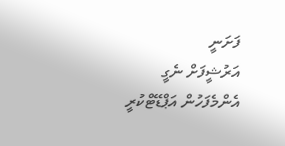ފަށަނީ
އަރުޝީފަށް ނެގީ
އެންމެފަހުން އަޕްޑޭޓްކުރީ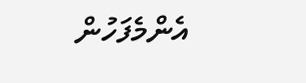އެންމެފަހުން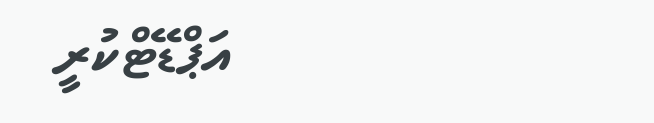އަޕްޑޭޓްކުރީ